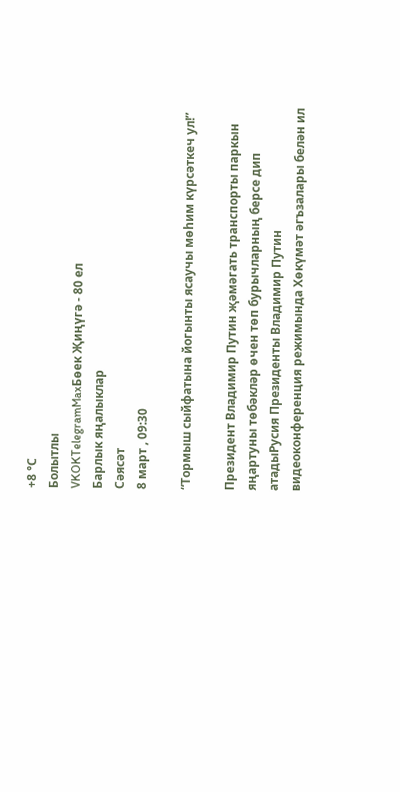+8 °С
Болытлы
VKOKTelegramMaxБөек Җиңүгә - 80 ел
Барлык яңалыклар
Сәясәт
8 март , 09:30

“Тормыш сыйфатына йогынты ясаучы мөһим күрсәткеч ул!”

Президент Владимир Путин җәмәгать транспорты паркын яңартуны төбәкләр өчен төп бурычларның берсе дип атадыРусия Президенты Владимир Путин видеоконференция режимында Хөкүмәт әгъзалары белән ил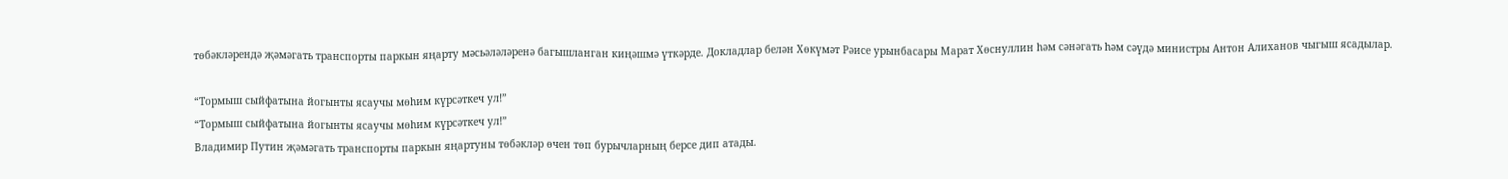төбәкләрендә җәмәгать транспорты паркын яңарту мәсьәләләренә багышланган киңәшмә үткәрде. Докладлар белән Хөкүмәт Рәисе урынбасары Марат Хөснуллин һәм сәнәгать һәм сәүдә министры Антон Алиханов чыгыш ясадылар.

“Тормыш сыйфатына йогынты ясаучы мөһим күрсәткеч ул!”
“Тормыш сыйфатына йогынты ясаучы мөһим күрсәткеч ул!”
Владимир Путин җәмәгать транспорты паркын яңартуны төбәкләр өчен төп бурычларның берсе дип атады.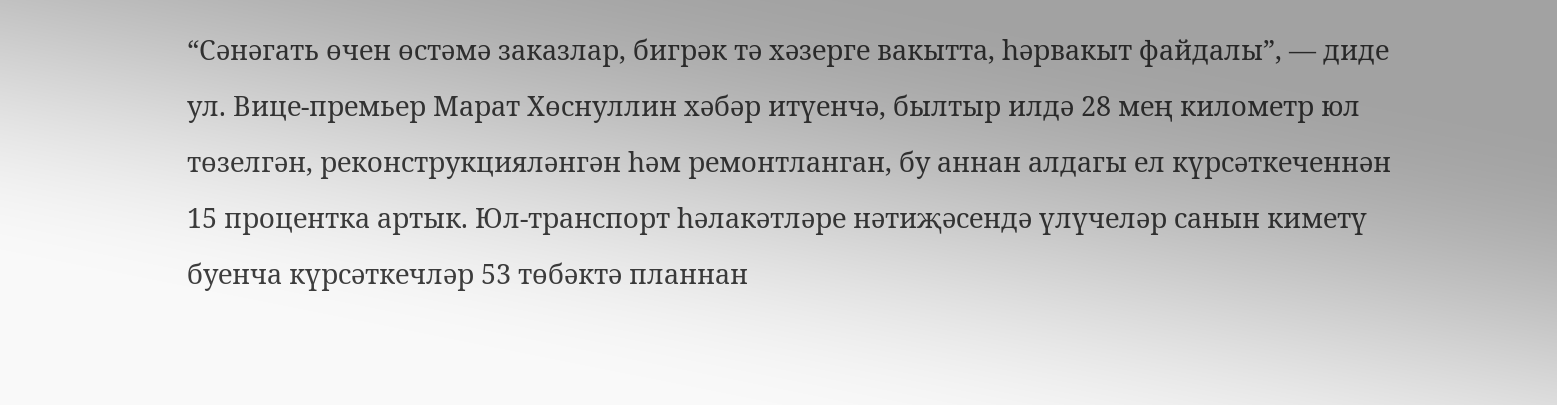“Сәнәгать өчен өстәмә заказлар, бигрәк тә хәзерге вакытта, һәрвакыт файдалы”, — диде ул. Вице-премьер Марат Хөснуллин хәбәр итүенчә, былтыр илдә 28 мең километр юл төзелгән, реконструкцияләнгән һәм ремонтланган, бу аннан алдагы ел күрсәткеченнән 15 процентка артык. Юл-транспорт һәлакәтләре нәтиҗәсендә үлүчеләр санын киметү буенча күрсәткечләр 53 төбәктә планнан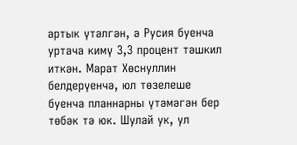артык үтәлгән, ә Русия буенча уртача кимү 3,3 процент тәшкил иткән. Марат Хөснуллин белдерүенчә, юл төзелеше буенча планнарны үтәмәгән бер төбәк тә юк. Шулай ук, ул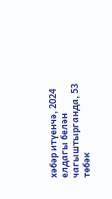хәбәр итүенчә, 2024 елдагы белән чагыштырганда, 53 төбәк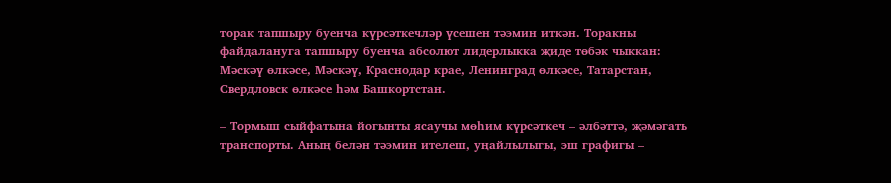торак тапшыру буенча күрсәткечләр үсешен тәэмин иткән. Торакны файдалануга тапшыру буенча абсолют лидерлыкка җиде төбәк чыккан: Мәскәү өлкәсе, Мәскәү, Краснодар крае, Ленинград өлкәсе, Татарстан, Свердловск өлкәсе һәм Башкортстан.

– Тормыш сыйфатына йогынты ясаучы мөһим күрсәткеч – әлбәттә, җәмәгать транспорты. Аның белән тәэмин ителеш, уңайлылыгы, эш графигы –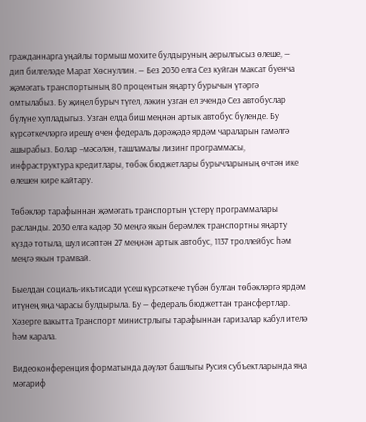гражданнарга уңайлы тормыш мохите булдыруның аерылгысыз өлеше, — дип билгеләде Марат Хөснуллин. — Без 2030 елга Сез куйган максат буенча җәмәгать транспортының 80 процентын яңарту бурычын үтәргә омтылабыз. Бу җиңел бурыч түгел, ләкин узган ел эчендә Сез автобуслар бүлүне хупладыгыз. Узган елда биш меңнән артык автобус бүленде. Бу күрсәткечләргә ирешү өчен федераль дәрәҗәдә ярдәм чараларын гамәлгә ашырабыз. Болар –мәсәлән, ташламалы лизинг программасы, инфраструктура кредитлары, төбәк бюджетлары бурычларының өчтән ике өлешен кире кайтару.

Төбәкләр тарафыннан җәмәгать транспортын үстерү программалары расланды. 2030 елга кадәр 30 меңгә якын берәмлек транспортны яңарту күздә тотыла, шул исәптән 27 меңнән артык автобус, 1137 троллейбус һәм меңгә якын трамвай.

Быелдан социаль-икътисади үсеш күрсәткече түбән булган төбәкләргә ярдәм итүнең яңа чарасы булдырыла. Бу — федераль бюджеттан трансфертлар. Хәзерге вакытта Транспорт министрлыгы тарафыннан гаризалар кабул ителә һәм карала.

Видеоконференция форматында дәүләт башлыгы Русия субъектларында яңа мәгариф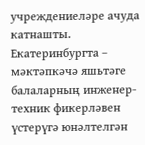учреждениеләре ачуда катнашты. Екатеринбургта – мәктәпкәчә яшьтәге балаларның инженер-техник фикерләвен үстерүгә юнәлтелгән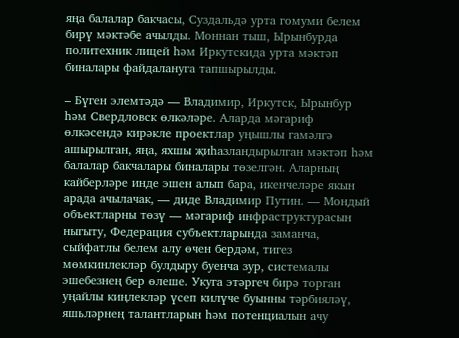яңа балалар бакчасы, Суздальдә урта гомуми белем бирү мәктәбе ачылды. Моннан тыш, Ырынбурда политехник лицей һәм Иркутскида урта мәктәп биналары файдалануга тапшырылды.

– Бүген элемтәдә — Владимир, Иркутск, Ырынбур һәм Свердловск өлкәләре. Аларда мәгариф өлкәсендә кирәкле проектлар уңышлы гамәлгә ашырылган, яңа, яхшы җиһазландырылган мәктәп һәм балалар бакчалары биналары төзелгән. Аларның кайберләре инде эшен алып бара, икенчеләре якын арада ачылачак, — диде Владимир Путин. — Мондый объектларны төзү — мәгариф инфраструктурасын ныгыту, Федерация субъектларында заманча, сыйфатлы белем алу өчен бердәм, тигез мөмкинлекләр булдыру буенча зур, системалы эшебезнең бер өлеше. Укуга этәргеч бирә торган уңайлы киңлекләр үсеп килүче буынны тәрбияләү, яшьләрнең талантларын һәм потенциалын ачу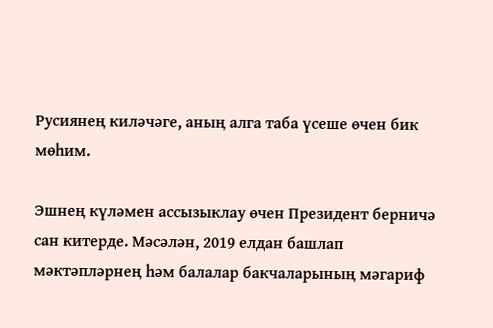Русиянең киләчәге, аның алга таба үсеше өчен бик мөһим.

Эшнең күләмен ассызыклау өчен Президент берничә сан китерде. Мәсәлән, 2019 елдан башлап мәктәпләрнең һәм балалар бакчаларының мәгариф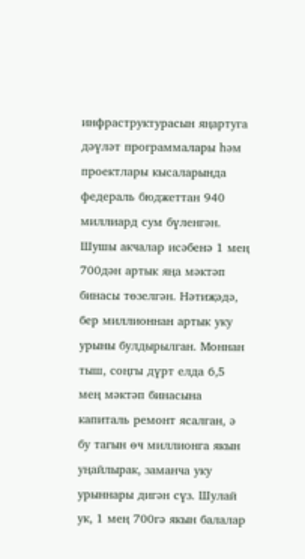инфраструктурасын яңартуга дәүләт программалары һәм проектлары кысаларында федераль бюджеттан 940 миллиард сум бүленгән. Шушы акчалар исәбенә 1 мең 700дән артык яңа мәктәп бинасы төзелгән. Нәтиҗәдә, бер миллионнан артык уку урыны булдырылган. Моннан тыш, соңгы дүрт елда 6,5 мең мәктәп бинасына капиталь ремонт ясалган, ә бу тагын өч миллионга якын уңайлырак, заманча уку урыннары дигән сүз. Шулай ук, 1 мең 700гә якын балалар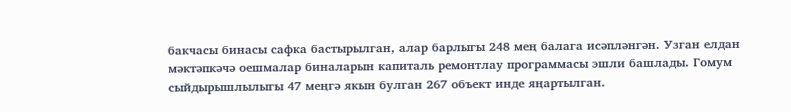бакчасы бинасы сафка бастырылган, алар барлыгы 248 мең балага исәпләнгән. Узган елдан мәктәпкәчә оешмалар биналарын капиталь ремонтлау программасы эшли башлады. Гомум сыйдырышлылыгы 47 меңгә якын булган 267 объект инде яңартылган.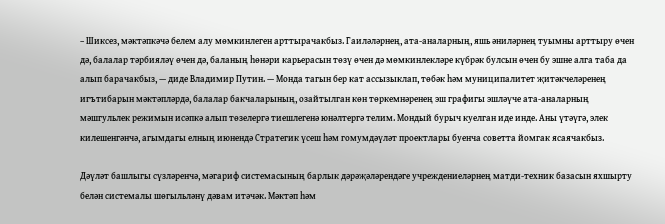– Шиксез, мәктәпкәчә белем алу мөмкинлеген арттырачакбыз. Гаиләләрнең, ата-аналарның, яшь әниләрнең туымны арттыру өчен дә, балалар тәрбияләү өчен дә, баланың һөнәри карьерасын төзү өчен дә мөмкинлекләре күбрәк булсын өчен бу эшне алга таба да алып барачакбыз, — диде Владимир Путин. — Монда тагын бер кат ассызыклап, төбәк һәм муниципалитет җитәкчеләренең игътибарын мәктәпләрдә, балалар бакчаларының, озайтылган көн төркемнәренең эш графигы эшләүче ата-аналарның мәшгульлек режимын исәпкә алып төзелергә тиешлегенә юнәлтергә телим. Мондый бурыч куелган иде инде. Аны үтәүгә, элек килешенгәнчә, агымдагы елның июнендә Стратегик үсеш һәм гомумдәүләт проектлары буенча советта йомгак ясаячакбыз.

Дәүләт башлыгы сүзләренчә, мәгариф системасының барлык дәрәҗәләрендәге учреждениеләрнең матди-техник базасын яхшырту белән системалы шөгыльләнү дәвам итәчәк. Мәктәп һәм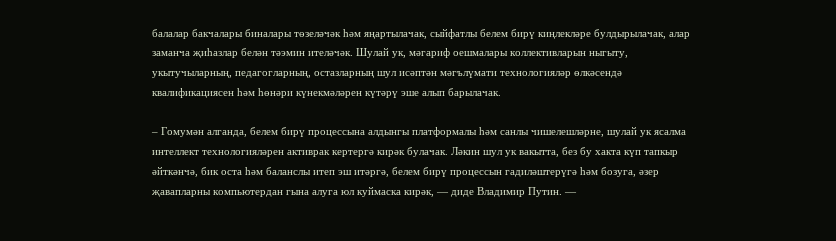балалар бакчалары биналары төзеләчәк һәм яңартылачак, сыйфатлы белем бирү киңлекләре булдырылачак, алар заманча җиһазлар белән тәэмин ителәчәк. Шулай ук, мәгариф оешмалары коллективларын ныгыту, укытучыларның, педагогларның, остазларның шул исәптән мәгълүмати технологияләр өлкәсендә квалификациясен һәм һөнәри күнекмәләрен күтәрү эше алып барылачак.

– Гомумән алганда, белем бирү процессына алдынгы платформалы һәм санлы чишелешләрне, шулай ук ясалма интеллект технологияләрен активрак кертергә кирәк булачак. Ләкин шул ук вакытта, без бу хакта күп тапкыр әйткәнчә, бик оста һәм баланслы итеп эш итәргә, белем бирү процессын гадиләштерүгә һәм бозуга, әзер җавапларны компьютердан гына алуга юл куймаска кирәк, — диде Владимир Путин. —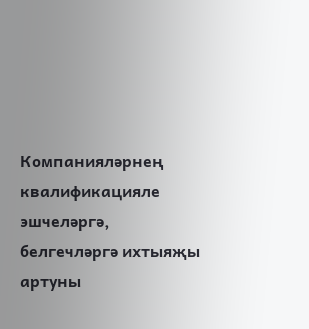Компанияләрнең квалификацияле эшчеләргә, белгечләргә ихтыяҗы артуны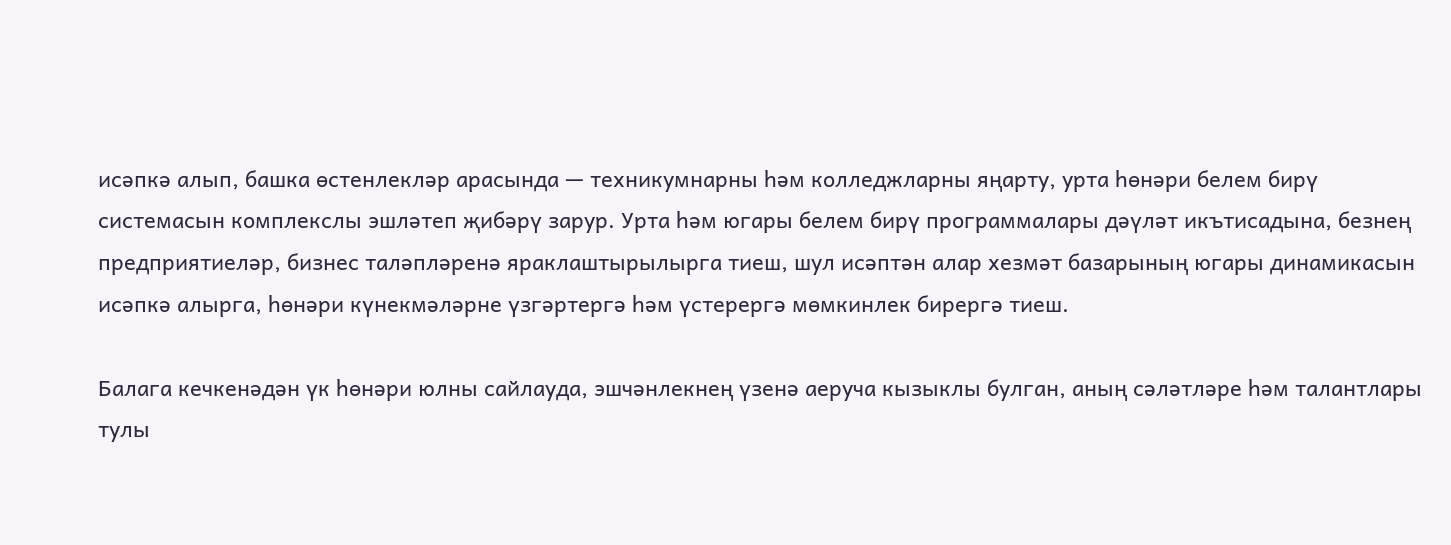исәпкә алып, башка өстенлекләр арасында — техникумнарны һәм колледжларны яңарту, урта һөнәри белем бирү системасын комплекслы эшләтеп җибәрү зарур. Урта һәм югары белем бирү программалары дәүләт икътисадына, безнең предприятиеләр, бизнес таләпләренә яраклаштырылырга тиеш, шул исәптән алар хезмәт базарының югары динамикасын исәпкә алырга, һөнәри күнекмәләрне үзгәртергә һәм үстерергә мөмкинлек бирергә тиеш.

Балага кечкенәдән үк һөнәри юлны сайлауда, эшчәнлекнең үзенә аеруча кызыклы булган, аның сәләтләре һәм талантлары тулы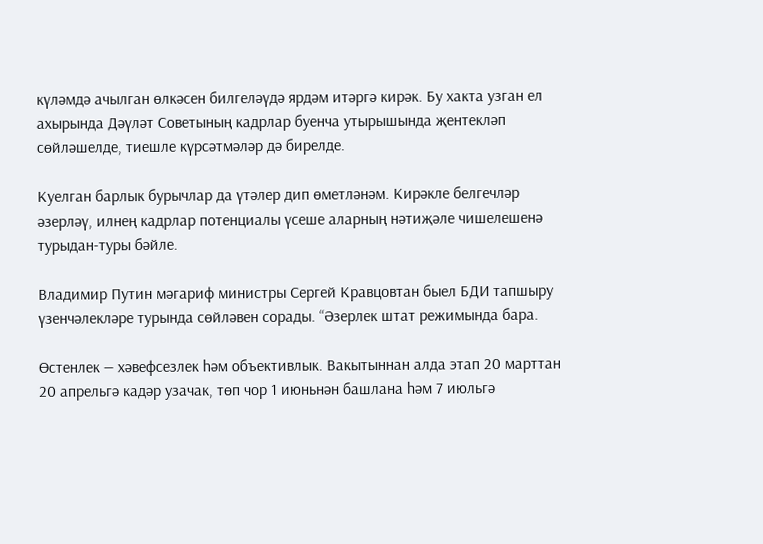күләмдә ачылган өлкәсен билгеләүдә ярдәм итәргә кирәк. Бу хакта узган ел ахырында Дәүләт Советының кадрлар буенча утырышында җентекләп сөйләшелде, тиешле күрсәтмәләр дә бирелде.

Куелган барлык бурычлар да үтәлер дип өметләнәм. Кирәкле белгечләр әзерләү, илнең кадрлар потенциалы үсеше аларның нәтиҗәле чишелешенә турыдан-туры бәйле.

Владимир Путин мәгариф министры Сергей Кравцовтан быел БДИ тапшыру үзенчәлекләре турында сөйләвен сорады. “Әзерлек штат режимында бара.

Өстенлек — хәвефсезлек һәм объективлык. Вакытыннан алда этап 20 марттан 20 апрельгә кадәр узачак, төп чор 1 июньнән башлана һәм 7 июльгә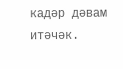кадәр дәвам итәчәк.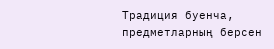Традиция буенча, предметларның берсен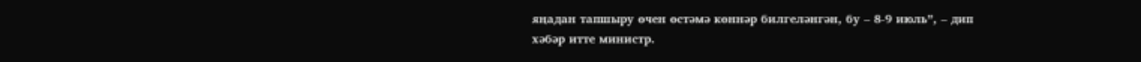яңадан тапшыру өчен өстәмә көннәр билгеләнгән, бу – 8-9 июль”, – дип хәбәр итте министр.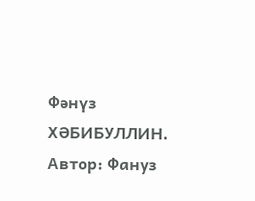Фәнүз ХӘБИБУЛЛИН.
Автор: Фануз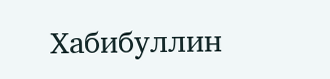Хабибуллин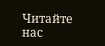Читайте нас